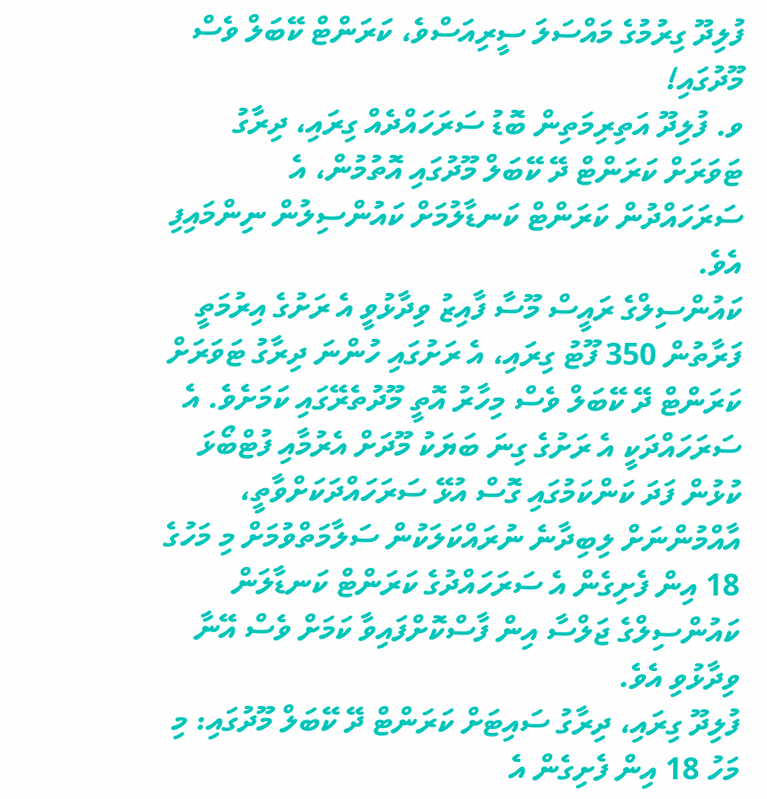ފުލިދޫ ގިރުމުގެ މައްސަލަ ސީރިއަސްވެ، ކަރަންޓް ކޭބަލް ވެސް މޫދުގައި!
ވ. ފުލިދޫ އަތިރިމަތިން ބޮޑު ސަރަހައްދެއް ގިރައި، ދިރާގު ޓަވަރަށް ކަރަންޓް ދޭ ކޭބަލް މޫދުގައި އޮތުމުން، އެ ސަރަހައްދުން ކަރަންޓް ކަނޑާލުމަށް ކައުންސިލުން ނިންމައިފި އެވެ.
ކައުންސިލްގެ ރައީސް މޫސާ ފާއިޒު ވިދާޅުވީ އެ ރަށުގެ އިރުމަތީ ފަރާތުން 350 ފޫޓު ގިރައި، އެ ރަށުގައި ހުންނަ ދިރާގު ޓަވަރަށް ކަރަންޓް ދޭ ކޭބަލް ވެސް މިހާރު އޮތީ މޫދުތެރޭގައި ކަމަށެވެ. އެ ސަރަހައްދަކީ އެ ރަށުގެ ގިނަ ބަޔަކު މޫދަށް އެރުމާއި ފުޓްބޯޅަ ކުޅުން ފަދަ ކަންކަމުގައި ގޮސް އުޅޭ ސަރަހައްދަކަށްވާތީ، އާއްމުންނަށް ލިބިދާނެ ނުރައްކަލަކުން ސަލާމަތްވުމަށް މި މަހުގެ 18 އިން ފެށިގެން އެ ސަރަހައްދުގެ ކަރަންޓް ކަނޑާލަން ކައުންސިލްގެ ޖަލްސާ އިން ފާސްކޮށްފައިވާ ކަމަށް ވެސް އޭނާ ވިދާޅުވި އެވެ.
ފުލިދޫ ގިރައި، ދިރާގު ސައިޓަށް ކަރަންޓް ދޭ ކޭބަލް މޫދުގައި: މި މަހު 18 އިން ފެށިގެން އެ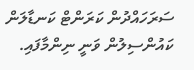ސަރަހައްދުން ކަރަންޓް ކަނޑާލަން ކައުންސިލުން ވަނީ ނިންމާފައި.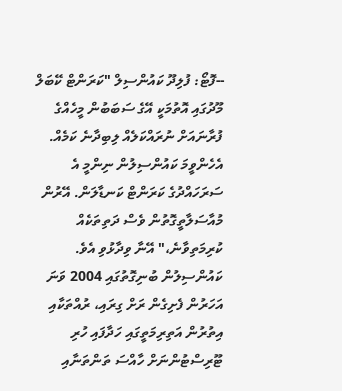--ފޮޓޯ: ފުލިދޫ ކައުންސިލް "ކަރަންޓް ކޭބަލް މޫދުގައި އޮތުމަކީ އޭގެ ސަބަބުން މީހެއްގެ ފުރާނައަށް ނުރައްކަލެއް ލިބިދާނެ ކަމެއް. އެހެންވީމަ ކައުންސިލުން ނިންމީ އެ ސަރަހައްދުގެ ކަރަންޓް ކަނޑާލަން. އޭރުން މުއާސަލާތީގޮތުން ވެސް ދަތިތަކެއް ކުރިމަތިވާނެ،" އޭނާ ވިދާޅުވި އެވެ.
ކައުންސިލުން ބުނިގޮތުގައި 2004 ވަނަ އަހަރުން ފެށިގެން ރަށް ގިރައި، ރުއްތަކާއި އިތުރުން އަތިރިމަތީގައި ހަދާފައި ހުރި ޓޫރިސްޓުންނަށް ހާއްސަ ތަންތަނާއި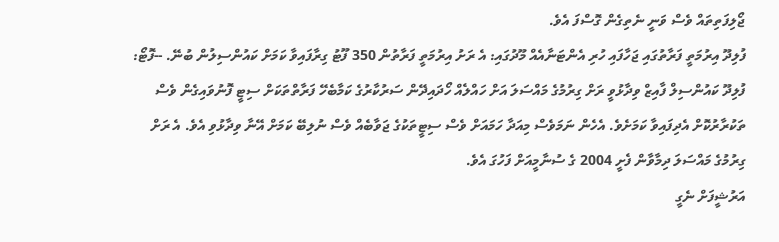ޖޯލިފަތިތައް ވެސް ވަނީ ނެތިގެން ގޮސްފަ އެވެ.
ފުލިދޫ އިރުމަތީ ފަރާތުގައި ޖަހާފައި ހުރި އެންޓަނާއެއް މޫދުގައި: އެ ރަށު އިރުމަތީ ފަރާތުން 350 ފޫޓު ގިރާފައިވާ ކަމަށް ކައުންސިލުން ބުނޭ. --ފޮޓޯ: ފުލިދޫ ކައުންސިލް ފާއިޒް ވިދާޅުވީ ރަށް ގިރުމުގެ މައްސަލަ އަށް ހައްލެއް ހޯދައިދޭން ސަރުކާރުގެ ކަމާބެހޭ ފަރާތްތަކަށް ސިޓީ ފޮނުވައިގެން ވެސް ތަކުރާރުކޮށް އެދިފައިވާ ކަމަށެވެ. އެހެން ނަމަވެސް މިއަދާ ހަމައަށް ވެސް ސިޓީތަކުގެ ޖަވާބެއް ވެސް ނުލިބޭ ކަމަށް އޭނާ ވިދާޅުވި އެވެ. އެ ރަށް ގިރުމުގެ މައްސަލަ ދިމާވާން ފެށީ 2004 ގެ ސުނާމީއަށް ފަހުގަ އެވެ.
އަރުޝީފަށް ނެގީ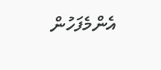އެންމެފަހުން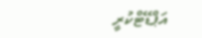އަޕްޑޭޓްކުރީ